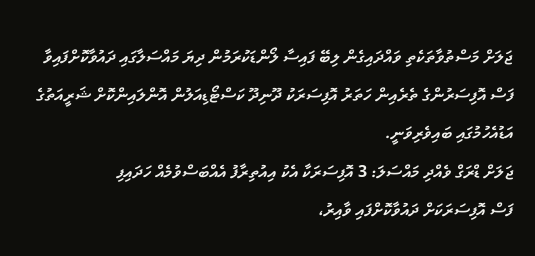ޖަލަށް މަސްތުވާތަކެތި ވައްދައިގެން ލިބޭ ފައިސާ ލޯންޑަކުރަމުން ދިޔަ މައްސަލާގައި ދައުވާކޮށްފައިވާ ފަސް އޮފިސަރުންގެ ތެރެއިން ހަތަރު އޮފިސަރަކު ދޫނިދޫ ކަސްޓޯޑިއަލުން އޮންލައިންކޮށް ޝަރީއަތުގެ އަޑުއެހުމުގައި ބައިވެރިވަނީ.
ޖަލަށް ޑްރަގް ވެއްދި މައްސަލަ: 3 އޮފިސަރަކާ އެކު އިއުތިރާފު އެއްބަސްވުމެއް ހަދައިފި
ފަސް އޮފިސަރަކަށް ދައުވާކޮށްފައި ވާއިރު،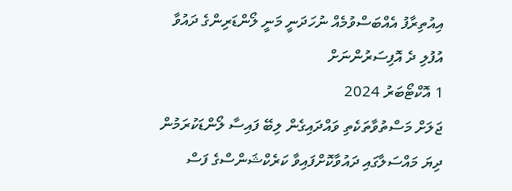އިއުތިރާފު އެއްބަސްވުމެއް ނުހަދަނީ މަނީ ލޯންޑަރިންގެ ދައުވާ އުފުލި ދެ އޮފިސަރުންނަށް
1 އޮކްޓޯބަރު 2024
ޖަލަށް މަސްތުވާތަކެތި ވައްދައިގެން ލިބޭ ފައިސާ ލޯންޑަކުރަމުން ދިޔަ މައްސަލާގައި ދައުވާކޮށްފައިވާ ކަރެކްޝަންސްގެ ފަސް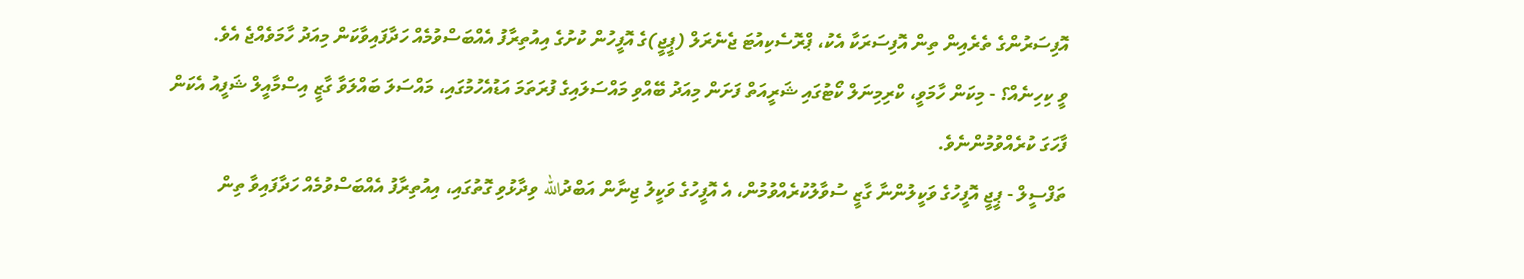އޮފިސަރުންގެ ތެރެއިން ތިން އޮފިސަރަކާ އެކު، ޕްރޮސެކިއުޓަ ޖެނެރަލް (ޕީޖީ)ގެ އޮފީހުން ކުށުގެ އިއުތިރާފު އެއްބަސްވުމެއް ހަދާފައިވާކަން މިއަދު ހާމަވެއްޖެ އެވެ.
ވީ ކިހިނެއް؟ - މިކަން ހާމަވީ، ކްރިމިނަލް ކޯޓުގައި ޝަރީއަތް ފަށަން މިއަދު ބޭއްވި މައްސަލައިގެ ފުރަތަމަ އަޑުއެހުމުގައި، މައްސަލަ ބައްލަވާ ގާޒީ އިސްމާއީލް ޝަފީއު އެކަން ފާހަގަ ކުރެއްވުމުންނެވެ.
ތަފްސީލް - ޕީޖީ އޮފީހުގެ ވަކީލުންނާ ގާޒީ ސުވާލުކުރެއްވުމުން، އެ އޮފީހުގެ ވަކީލު ޖިނާން އަބްދުالله ވިދާޅުވި ގޮތުގައި، އިއުތިރާފު އެއްބަސްވުމެއް ހަދާފައިވާ ތިން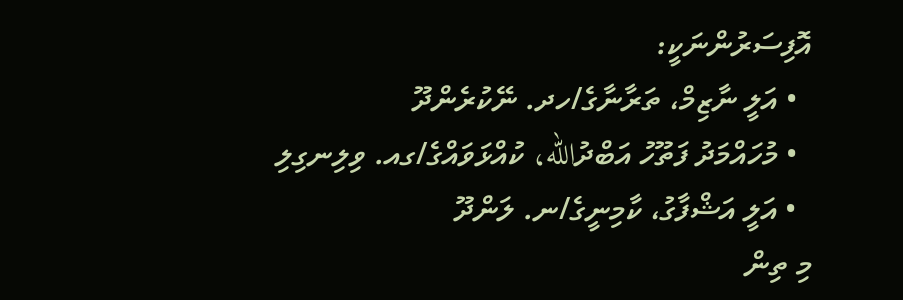އޮފިސަރުންނަކީ:
  • އަލީ ނާޒިމް، ތަރާނާގެ/ހދ. ނޭކުރެންދޫ
  • މުހައްމަދު ފަތޫހު އަބްދުالله، ކުއްޅަވައްގެ/ގއ. ވިލިނގިލި
  • އަލީ އަޝްފާގު، ކާމިނީގެ/ނ. ލަންދޫ
މި ތިން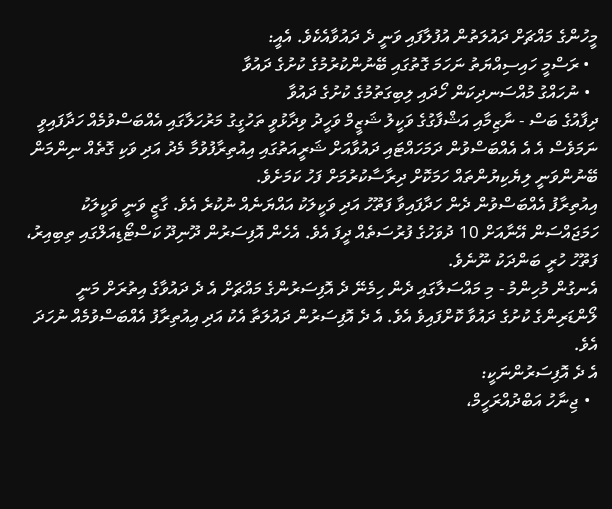މީހުންގެ މައްޗަށް ދައުލަތުން އުފުލާފައި ވަނީ ދެ ދައުވާއެކެވެ. އެއީ:
  • ރަސްމީ ހައިސިއްޔަތު ނަހަމަ ގޮތުގައި ބޭނުންކުރުމުގެ ކުށުގެ ދައުވާ
  • ނުހައްގު މުއްސަނދިކަން ހޯދައި ލިބިގަތުމުގެ ކުށުގެ ދައުވާ
ދިފާއުގެ ބަސް - ނާޒިމާއި އަޝްފާގުގެ ވަކީލު ޝަޒީމް ވަހީދު ވިދާޅުވީ ތަހުގީގު މަރުހަލާގައި އެއްބަސްވުމެއް ހަދާފައިވީ ނަމަވެސް އެ އެ އެއްބަސްވުން ދަމަހައްޓައި ދައުވާއަށް ޝަރީއަތުގައި އިއުތިރާފުވުމާ މެދު އަދި ވަކި ގޮތެއް ނިންމަން ބޭނުންވަނީ ލިޔެކިޔުންތައް ހަމަކޮށް ދިރާސާކުރުމަށް ފަހު ކަމަށެވެ.
އިއުތިރާފު އެއްބަސްވުން ދެން ހަދާފައިވާ ފަތޫހު އަދި ވަކީލަކު އައްޔަނެއް ނުކުރެ އެވެ. ގާޒީ ވަނީ ވަކީލަކު ހަމަޖައްސަން އޭނާއަށް 10 ދުވަހުގެ ފުރުސަތެއް ދީފަ އެވެ. އެހެން އޮފިސަރުން ދޫނިދޫ ކަސްޓޯޑިއަލްގައި ތިބިއިރު، ފަތޫހު ހުރީ ބަންދަކު ނޫނެވެ.
އެނގުން މުހިންމު - މި މައްސަލާގައި ދެން ހިމެނޭ ދެ އޮފިސަރުންގެ މައްޗަށް އެ ދެ ދައުވާގެ އިތުރަށް މަނީ ލޯންޑަރިންގެ ކުށުގެ ދައުވާ ކޮށްފައިވެ އެވެ. އެ ދެ އޮފިސަރުން ދައުލަތާ އެކު އަދި އިއުތިރާފު އެއްބަސްވުމެއް ނުހަދަ އެވެ.
އެ ދެ އޮފިސަރުންނަކީ:
  • ޖިނާހު އަބްދުއްރަހީމް،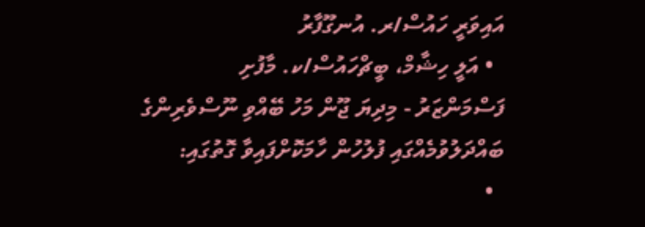އައިވަރީ ހައުސް/ރ. އުނގޫފާރު
  • އަލީ ހިޝާމް، ބީޗްހައުސް/ކ. މާފުށި
ފަސްމަންޒަރު - މިދިޔަ ޖޫން މަހު ބޭއްވި ނޫސްވެރިންގެ ބައްދަލުވުމެއްގައި ފުލުހުން ހާމަކޮށްފައިވާ ގޮތުގައި:
  •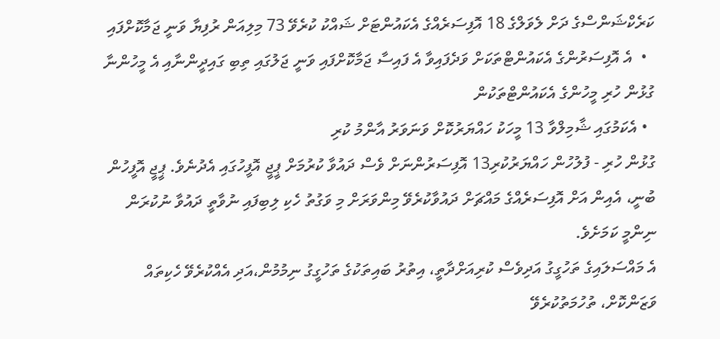ކަރެކްޝަންސްގެ ދަށް ލެވަލްގެ 18 އޮފިސަރެއްގެ އެކައުންޓަށް ޝައްކު ކުރެވޭ 73 މިލިއަން ރުފިޔާ ވަނީ ޖަމާކޮށްފައި
  •  އެ އޮފިސަރުންގެ އެކައުންޓްތަކަށް ވަދެފައިވާ އެ ފައިސާ ޖަމާކޮށްފައި ވަނީ ޖަލުގައި ތިބި ގައިދީންނާއި އެ މީހުންނާ ގުޅުން ހުރި މީހުންގެ އެކައުންޓްތަކުން
  • އެކަމުގައި ޝާމިލްވާ 13 މީހަކު ހައްޔަރުކޮށް ވަނަވަރު އާންމު ކުރި
ގުޅުން ހުރި - ފުލުހުން ހައްޔަރުކުރި13 އޮފިސަރުންނަށް ވެސް ދައުވާ ކުރުމަށް ޕީޖީ އޮފީހުގައި އެދުނެވެ. ޕީޖީ އޮފީހުން ބުނީ، އެއިން އަށް އޮފިސަރެއްގެ މައްޗަށް ދައުވާކުރެވޭ މިންވަރަށް މި ވަގުތު ހެކި ލިބިފައި ނުވާތީ ދައުވާ ނުކުރަން ނިންމީ ކަމަށެވެ.
އެ މައްސަލައިގެ ތަހުގީގު އަދިވެސް ކުރިއަށްދާތީ، އިތުރު ބައިތަކުގެ ތަހުގީގު ނިމުމުން،އަދި އެއްކުރެވޭ ހެކިތައް ވަޒަންކޮށް، ތުހުމަތުކުރެވޭ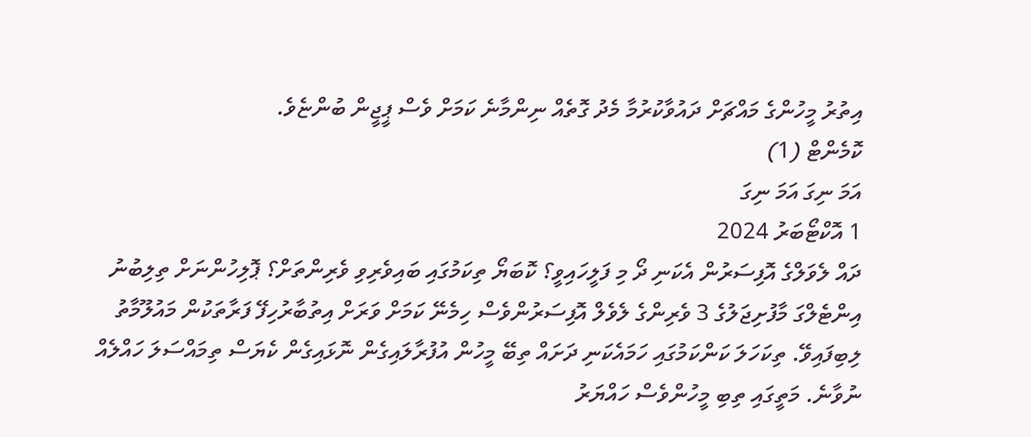އިތުރު މީހުންގެ މައްޗަށް ދައުވާކުރުމާ މެދު ގޮތެއް ނިންމާނެ ކަމަށް ވެސް ޕީޖީން ބުންޏެވެ.
ކޮމެންޓް (1)
އަމަ ނިގަ އަމަ ނިގަ
1 އޮކްޓޯބަރު 2024
ދައް ލެވަލްގެ އޮފިސަރުން އެކަނި ދޯ މި ފަލީހައިވީ؟ ކޮބަޔޯ ތިކަމުގައި ބައިވެރިވި ވެރިންތަށް؟ ޕޮލިހުންނަށް ތިލިބުނު އިންޓެލްގަ މާފުށިޖަލުގެ 3 ވެރިންގެ ލެވެލް އޮފިސަރުންވެސް ހިމެނޭ ކަމަށް ވަރަށް އިތުބާރުހިފޭ ފަރާތަކުން މައުލޫމާތު ލިބިފައިވޭ. ތިކަހަލަ ކަންކަމުގައި ހަމައެކަނި ދަށައް ތިބޭ މީހުން އުފުރާލައިގެން ނޮޅައިގެން ކެޔަސް ތިމައްސަލަ ހައްލެއް ނުވާނެ. މަތީގައި ތިބި މީހުންވެސް ހައްޔަރު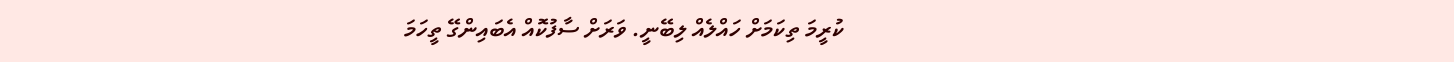ކުރީމަ ތިކަމަށް ހައްލެއް ލިބޭނީ. ވަރަށް ސާފުކޮއް އެބައިންގޭ ތީހަމަ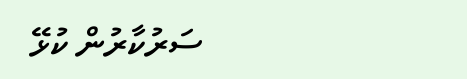ސަރުކާރުން ކުޅޭ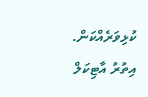ކުޅިވަރެއްކަން.
އިތުރު އާޓިކަލް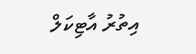އިތުރު އާޓިކަލް